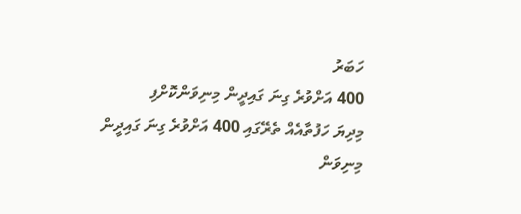ހަބަރު
400 އަށްވުރެ ގިނަ ގައިދީން މިނިވަންކޮށްފި
މިދިޔަ ހަފުތާއެއް ތެރޭގައި 400 އަށްވުރެ ގިނަ ގައިދީން މިނިވަން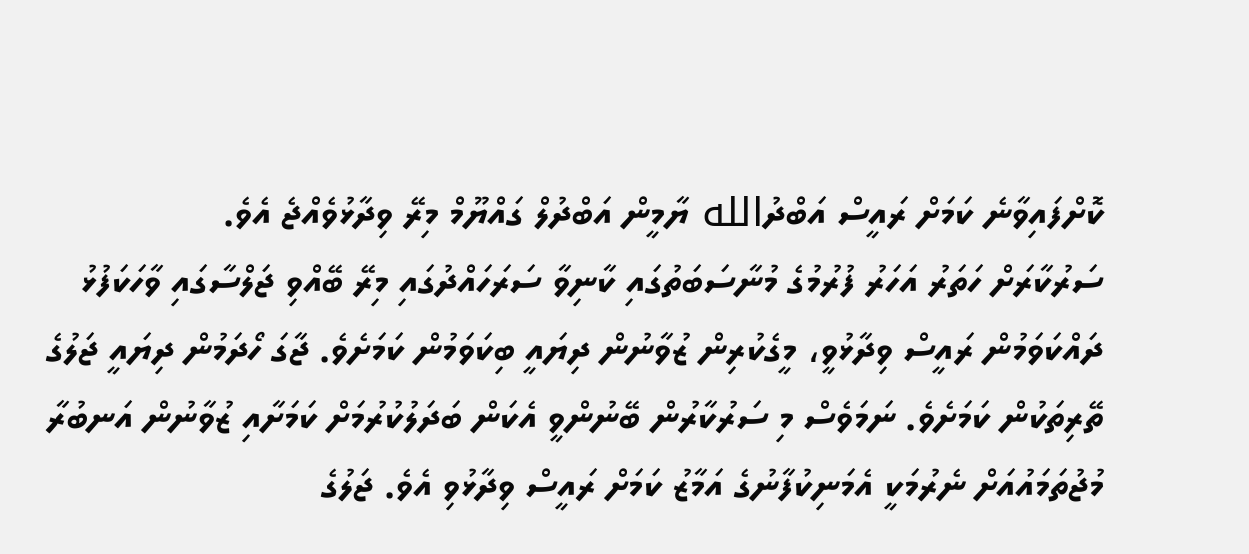ކޮށްފައިވާނެ ކަމަށް ރައީސް އަބްދުالله ޔާމީން އަބްދުލް ގައްޔޫމް މިރޭ ވިދާޅުވެއްޖެ އެވެ.
ސަރުކާރަށް ހަތަރު އަހަރު ފުރުމުގެ މުނާސަބަތުގައި ކާނިވާ ސަރަހައްދުގައި މިރޭ ބޭއްވި ޖަލްސާގައި ވާހަކަފުޅު ދައްކަވަމުން ރައީސް ވިދާޅުވީ، މީގެކުރިން ޒުވާނުން ދިޔައީ ބިކަވަމުން ކަމަށެވެ. ޖާގަ ހޯދަމުން ދިޔައީ ޖަލުގެ ތޭރިތަކުން ކަމަށެވެ. ނަމަވެސް މި ސަރުކާރުން ބޭނުންވީ އެކަން ބަދަލުކުރުމަށް ކަމަށާއި ޒުވާނުން އަނބުރާ މުޖުތަމައުއަށް ނެރުމަކީ އެމަނިކުފާނުގެ އަމާޒު ކަމަށް ރައީސް ވިދާޅުވި އެވެ. ޖަލުގެ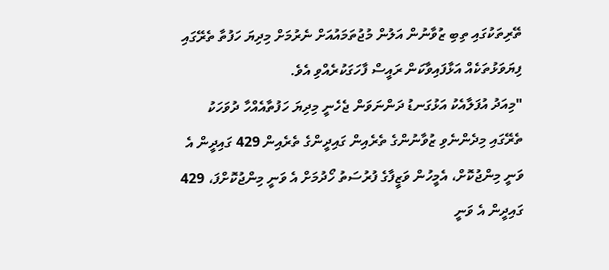ތޭރިތަކުގައި ތިބި ޒުވާނުން އަލުން މުޖުތަމައުއަށް ނެރުމަށް މިދިޔަ ހަފުތާ ތެރޭގައި ފިޔަވަޅުތަކެއް އަޅާފައިވާކަން ރައީސް ފާހަގަކުރެއްވި އެވެ.
"މިއަދު އުފަލާއެކު އަޅުގަނޑު ދަންނަވަން ޖެހެނީ މިދިޔަ ހަފުތާއެއްހާ ދުވަހަކު ތެރޭގައި މިދެންނެވި ޒުވާނުންގެ ތެރެއިން ގައިދީންގެ ތެރެއިން 429 ގައިދީން އެ ވަނީ މިންޖުކޮށް، އެމީހުން ވަޒީފާގެ ފުރުސަތު ހޯދުމަށް އެ ވަނީ މިންޖުކޮށްފަ، 429 ގައިދީން އެ ވަނީ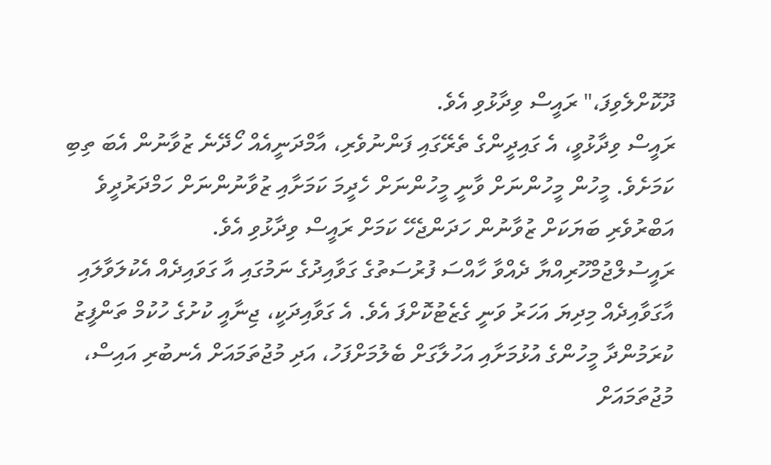ދޫކޮށްލެވިފަ،" ރައީސް ވިދާޅުވި އެވެ.
ރައީސް ވިދާޅުވީ، އެ ގައިދީންގެ ތެރޭގައި ފަންނުވެރި، އާމްދަނީއެއް ހޯދޭނެ ޒުވާނުން އެބަ ތިބި ކަމަށެވެ. މީހުން މީހުންނަށް ވާނީ މީހުންނަށް ހެދީމަ ކަމަށާއި ޒުވާނުންނަށް ހަމްދަރުދީވެ އަބްރުވެރި ބަޔަކަށް ޒުވާނުން ހަދަންޖެހޭ ކަމަށް ރައީސް ވިދާޅުވި އެވެ.
ރައީސުލްޖުމްހޫރިއްޔާ ދެއްވާ ހާއްސަ ފުރުސަތުގެ ގަވާއިދުގެ ނަމުގައި އާ ގަވައިދެއް އެކުލަވާލައި އާގަވާއިދެއް މިދިޔަ އަހަރު ވަނީ ގެޒެޓުކޮށްފަ އެވެ. އެ ގަވާއިދަކީ، ޖިނާއީ ކުށުގެ ހުކުމް ތަންފީޒު ކުރަމުންދާ މީހުންގެ އުޅުމަށާއި އަހުލާގަށް ބެލުމަށްފަހު، އަދި މުޖުތަމައަށް އެނބުރި އައިސް، މުޖުތަމައަށް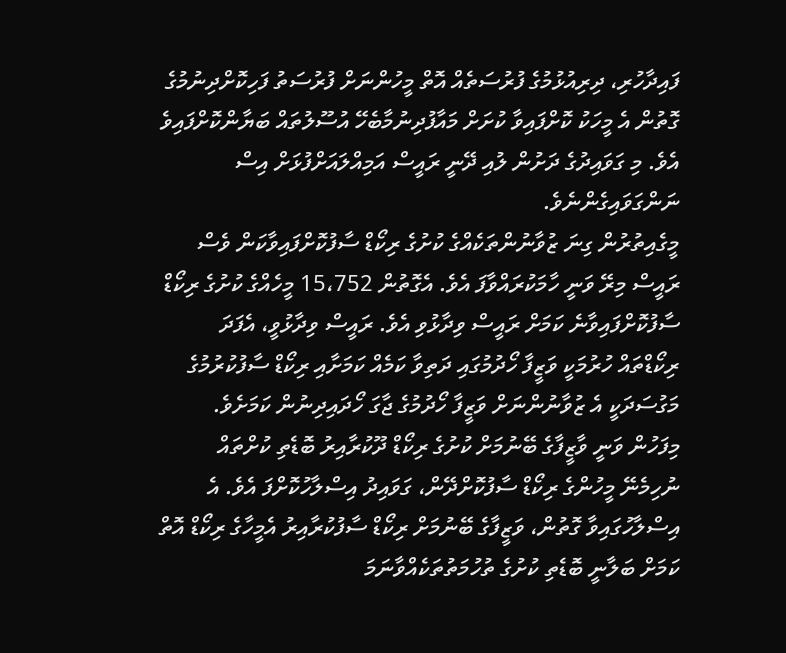ފައިދާހުރި، ދިރިއުޅުމުގެ ފުރުސަތެއް އޮތް މީހުންނަށް ފުރުސަތު ފަހިކޮށްދިނުމުގެ ގޮތުން އެ މީހަކު ކޮށްފައިވާ ކުށަށް މައާފުދިނުމާބެހޭ އުސޫލުތައް ބަޔާންކޮށްފައިވެ އެވެ. މި ގަވައިދުގެ ދަށުން ލުއި ދޭނީ ރައީސް އަމިއްލައަށްފުޅަށް އިސް ނަންގަވައިގެންނެވެ.
މީގެއިތުރުން ގިނަ ޒުވާނުންތަކެއްގެ ކުށުގެ ރިކޯޑް ސާފުކޮށްފައިވާކަން ވެސް ރައީސް މިރޭ ވަނީ ހާމަކުރައްވާފަ އެވެ. އެގޮތުން 15،752 މީހެއްގެ ކުށުގެ ރިކޯޑް ސާފުކޮށްފައިވާނެ ކަމަށް ރައީސް ވިދާޅުވި އެވެ. ރައީސް ވިދާޅުވީ، އެފަދަ ރިކޯޑްތައް ހުރުމަކީ ވަޒީފާ ހޯދުމުގައި ދަތިވާ ކަމެއް ކަމަށާއި ރިކޯޑް ސާފުކުރުމުގެ މަގުސަދަކީ އެ ޒުވާނުންނަށް ވަޒީފާ ހޯދުމުގެ ޖާގަ ހޯދައިދިނުން ކަމަށެވެ.
މިފަހުން ވަނީ ވާޒީފާގެ ބޭނުމަށް ކުށުގެ ރިކޯޑް ދޫކުރާއިރު ބޮޑެތި ކުށްތައް ނުހިމެނޭ މީހުންގެ ރިކޯޑް ސާފުކޮށްދޭން، ގަވައިދު އިސްލާހުކޮށްފަ އެވެ. އެ އިސްލާހުގައިވާ ގޮތުން، ވަޒީފާގެ ބޭނުމަށް ރިކޯޑް ސާފުކުރާއިރު އެމީހާގެ ރިކޯޑް އޮތް ކަމަށް ބަލާނީ ބޮޑެތި ކުށުގެ ތުހުމަތުތަކެއްވާނަމަ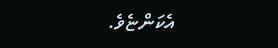އެކަންޏެވެ.